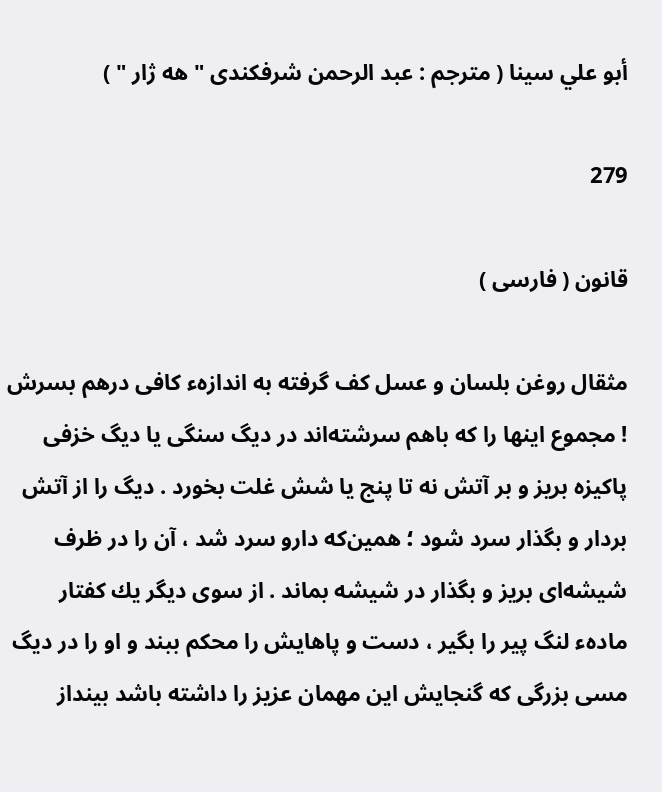أبو علي سينا ( مترجم : عبد الرحمن شرفكندى " هه ژار " )

279

قانون ( فارسى )

مثقال روغن بلسان و عسل كف گرفته به اندازهء كافى درهم بسرش ! مجموع اينها را كه باهم سرشته‌اند در ديگ سنگى يا ديگ خزفى پاكيزه بريز و بر آتش نه تا پنج يا شش غلت بخورد . ديگ را از آتش بردار و بگذار سرد شود ؛ همين‌كه دارو سرد شد ، آن را در ظرف شيشه‌اى بريز و بگذار در شيشه بماند . از سوى ديگر يك كفتار مادهء لنگ پير را بگير ، دست و پاهايش را محكم ببند و او را در ديگ مسى بزرگى كه گنجايش اين مهمان عزيز را داشته باشد بينداز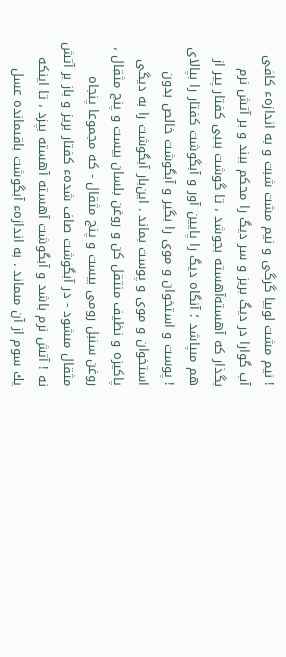! نيم مشت لوبيا گرگى و نيم مشت شبت و به اندازهء كافى آب گوارا در ديگ بريز و سر ديگ را محكم ببند و بر آتش نرم بگذار كه آهسته‌آهسته بجوشد ، تا گوشت بىبى كفتار پير از هم مىپاشد ؛ آنگاه ديگ را پايين آور و آبگوشت كفتار را بپالاى ! پوست و استخوان و موى را بگير و آبگوشت خالص بدون استخوان و موى و پوست بماند . اين‌بار آبگوشت را به ديگى پاكيزه و نظيف منتقل كن و روغن بلسان بيست و پنج مثقال ، روغن سنبل رومى بيست و پنج مثقال - كه مجموعا پنجاه مثقال مىشود - در آبگوشت صاف شدهء كفتار بريز و باز بر آتش نه ! آتش نرم باشد و آبگوشت آهسته آهسته بپزد ، تا اينكه يك سوم از آن مىماند . به اندازهء آبگوشت باقىمانده عسل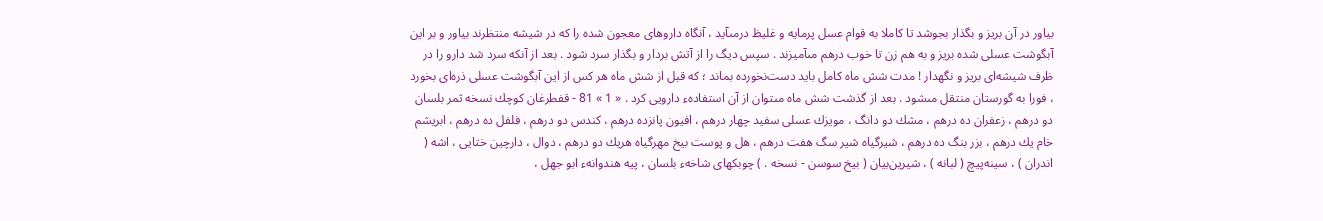بياور در آن بريز و بگذار بجوشد تا كاملا به قوام عسل پرمايه و غليظ درمىآيد ، آنگاه داروهاى معجون شده را كه در شيشه منتظرند بياور و بر اين آبگوشت عسلى شده بريز و به هم زن تا خوب درهم مىآميزند . سپس ديگ را از آتش بردار و بگذار سرد شود . بعد از آنكه سرد شد دارو را در ظرف شيشه‌اى بريز و نگهدار ! مدت شش ماه كامل بايد دست‌نخورده بماند ؛ كه قبل از شش ماه هر كس از اين آبگوشت عسلى ذره‌اى بخورد ، فورا به گورستان منتقل مىشود . بعد از گذشت شش ماه مىتوان از آن استفادهء دارويى كرد . « 1 » 81 - قفطرغان كوچك نسخه ثمر بلسان دو درهم ، زعفران ده درهم ، مشك دو دانگ ، مويزك عسلى سفيد چهار درهم ، افيون پانزده درهم ، كندس دو درهم ، فلفل ده درهم ، ابريشم خام يك درهم ، بزر بنگ ده درهم ، شيرگياه شير سگ هفت درهم ، هل و پوست بيخ مهرگياه هريك دو درهم ، دوال ، دارچين ختايى ، اشه ( اندران ) ، سينه‌پيچ ( لبانه ) ، شيرين‌بيان ( بيخ سوسن - نسخه . ) چوبكهاى شاخهء بلسان ، پيه هندوانهء ابو جهل ،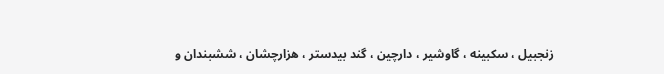زنجبيل ، سكبينه ، گاوشير ، دارچين ، گند بيدستر ، هزارچشان ، ششبندان و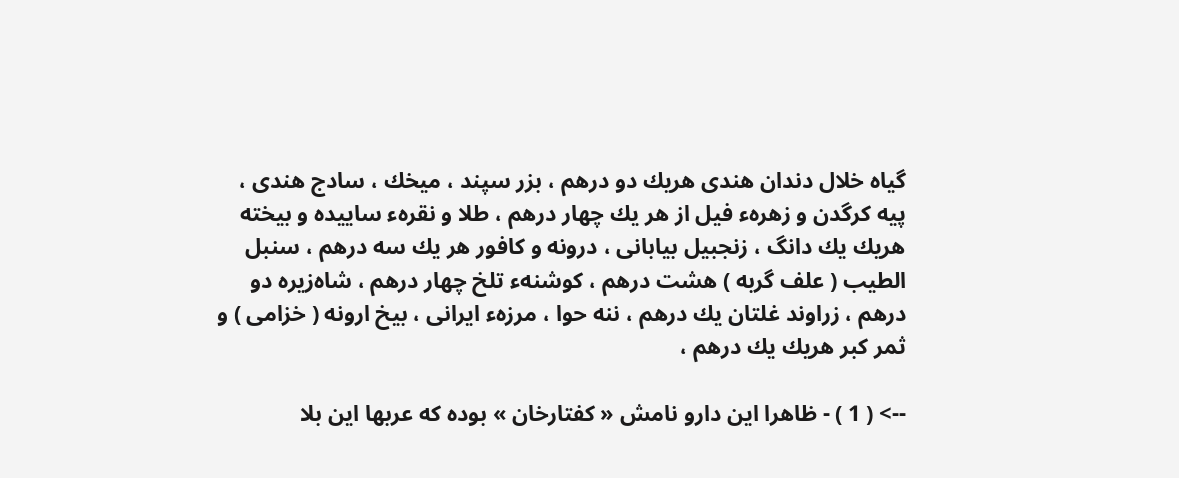گياه خلال دندان هندى هريك دو درهم ، بزر سپند ، ميخك ، سادج هندى ، پيه كرگدن و زهرهء فيل از هر يك چهار درهم ، طلا و نقرهء ساييده و بيخته هريك يك دانگ ، زنجبيل بيابانى ، درونه و كافور هر يك سه درهم ، سنبل الطيب ( علف گربه ) هشت درهم ، كوشنهء تلخ چهار درهم ، شاه‌زيره دو درهم ، زراوند غلتان يك درهم ، ننه حوا ، مرزهء ايرانى ، بيخ ارونه ( خزامى ) و ثمر كبر هريك يك درهم ،

--> ( 1 ) - ظاهرا اين دارو نامش « كفتارخان » بوده كه عربها اين بلا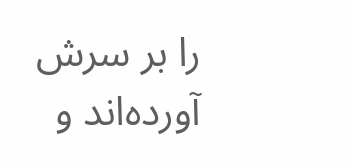را بر سرش آورده‌اند و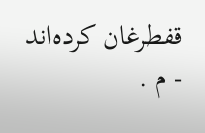قفطرغان كرده‌اند - م .